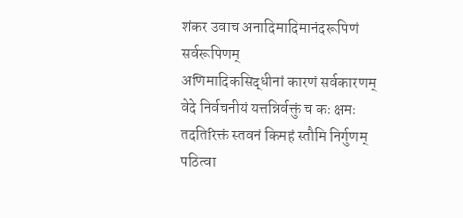शंकर उवाच अनादिमादिमानंदरूपिणं सर्वरूपिणम्
अणिमादिकसिद्धीनां कारणं सर्वकारणम्
वेदे निर्वचनीयं यत्तन्निर्वक्तुं च कः क्षमः
तदतिरिक्तं स्तवनं किमहं स्तौमि निर्गुणम्
पठित्वा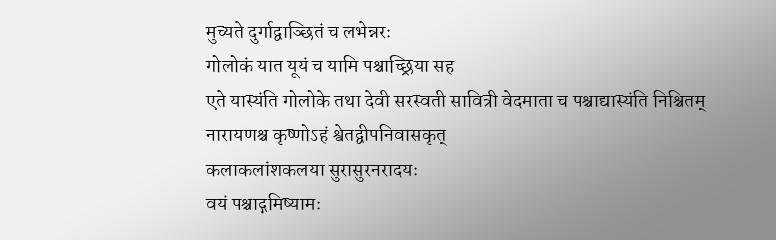मुच्यते दुर्गाद्वाञ्छितं च लभेन्नरः
गोलोकं यात यूयं च यामि पश्चाच्छ्रिया सह
एते यास्यंति गोलोके तथा देवी सरस्वती सावित्री वेदमाता च पश्चाद्यास्यंति निश्चितम्
नारायणश्च कृष्णोऽहं श्वेतद्वीपनिवासकृत्
कलाकलांशकलया सुरासुरनरादयः
वयं पश्चाद्गमिष्यामः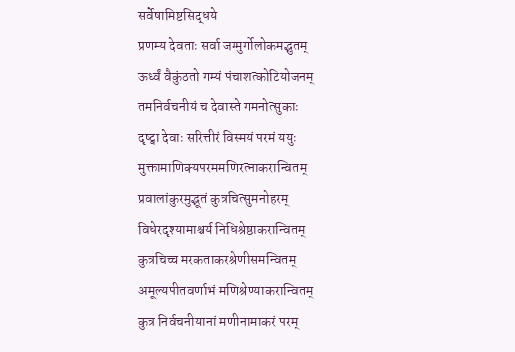सर्वेषामिष्टसिद्धये
प्रणम्य देवताः सर्वा जग्मुर्गोलोकमद्भुतम्
ऊर्ध्वं वैकुंठतो गम्यं पंचाशत्कोटियोजनम्
तमनिर्वचनीयं च देवास्ते गमनोत्सुकाः
दृष्ट्वा देवाः सरित्तीरं विस्मयं परमं ययुः
मुक्तामाणिक्यपरममणिरत्नाकरान्वितम्
प्रवालांकुरमुद्भूतं कुत्रचित्सुमनोहरम्
विधेरदृश्यामाश्चर्य निधिश्रेष्ठाकरान्वितम्
कुत्रचिच्च मरकताकरश्रेणीसमन्वितम्
अमूल्यपीतवर्णाभं मणिश्रेण्याकरान्वितम्
कुत्र निर्वचनीयानां मणीनामाकरं परम्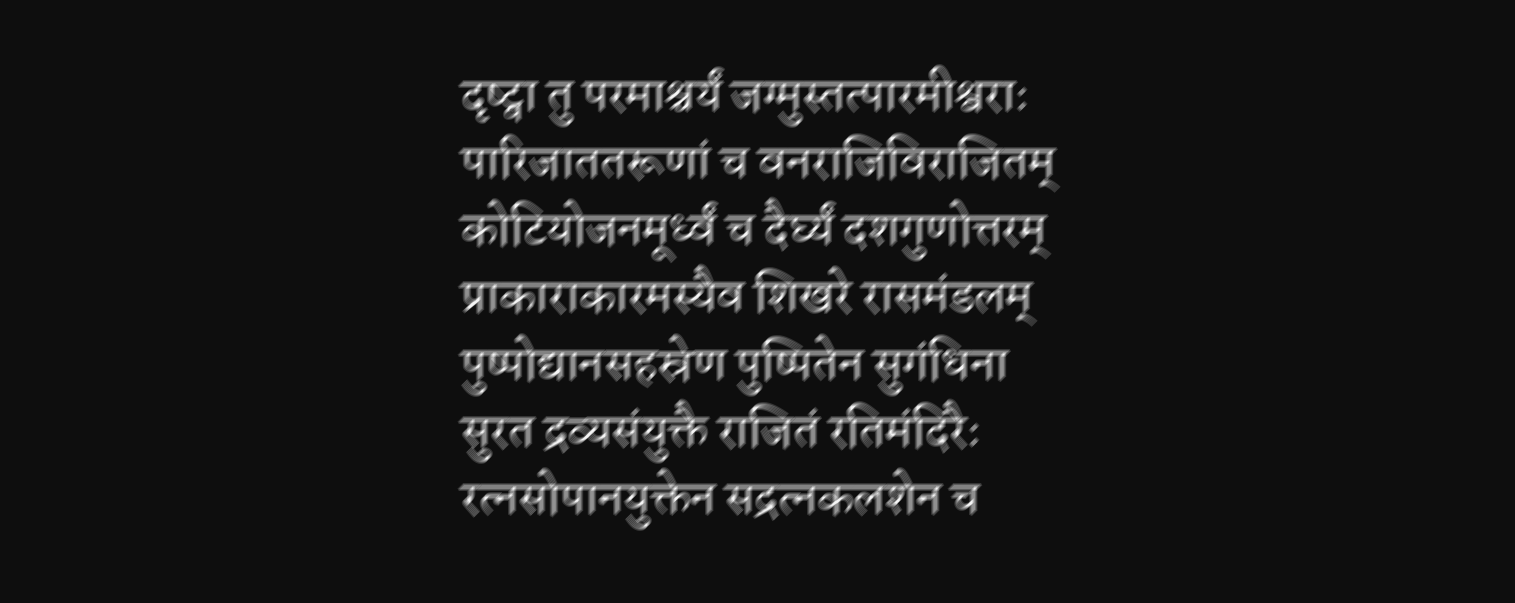दृष्ट्वा तु परमाश्चर्यं जग्मुस्तत्पारमीश्वराः
पारिजाततरूणां च वनराजिविराजितम्
कोटियोजनमूर्ध्वं च दैर्घ्यं दशगुणोत्तरम्
प्राकाराकारमस्यैव शिखरे रासमंडलम्
पुष्पोद्यानसहस्रेण पुष्पितेन सुगंधिना
सुरत द्रव्यसंयुक्तै राजितं रतिमंदिरैः
रत्नसोपानयुक्तेन सद्रत्नकलशेन च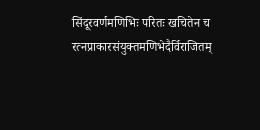सिंदूरवर्णमणिभिः परितः खचितेन च
रत्नप्राकारसंयुक्तमणिभेदैर्विराजितम्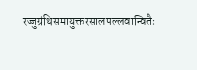रज्जुग्रंथिसमायुक्तरसालपल्लवान्वितैः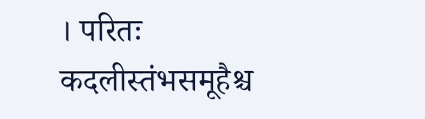। परितः कदलीस्तंभसमूहैश्च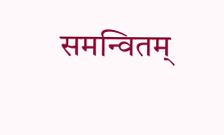समन्वितम्